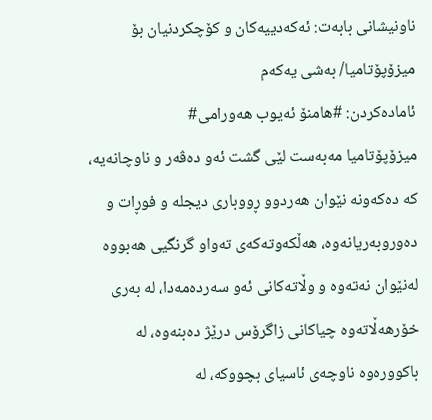ناونیشانی بابەت: ئەکەدییەکان و کۆچکردنیان بۆ میزۆپۆتامیا/ بەشی یەکەم
ئامادەکردن: #هامنۆ ئەیوب هەورامی#
میزۆپۆتامیا مەبەست لێی گشت ئەو دەڤەر و ناوچانەیە، کە دەکەونە نێوان هەردوو ڕووباری دیجلە و فوڕات و دەوروبەریانەوە، هەڵکەوتەکەی تەواو گرنگیی هەبووە لەنێوان نەتەوە و وڵاتەکانی ئەو سەردەمەدا، لە بەری خۆرهەڵاتەوە چیاکانی زاگرۆس درێژ دەبنەوە، لە باکوورەوە ناوچەی ئاسیای بچووکە، لە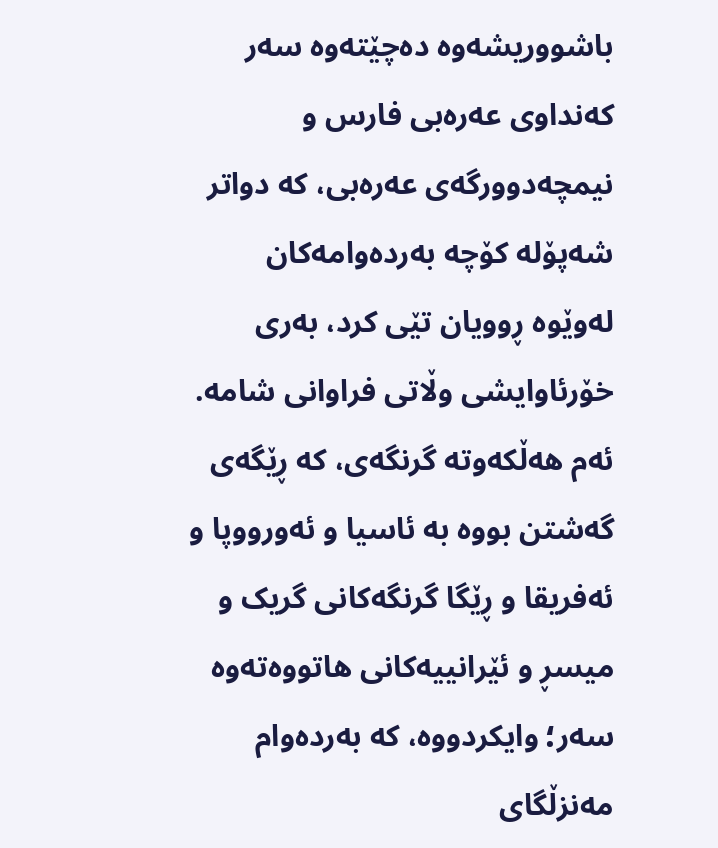باشووریشەوە دەچێتەوە سەر کەنداوی عەرەبی فارس و نیمچەدوورگەی عەرەبی، کە دواتر شەپۆلە کۆچە بەردەوامەکان لەوێوە ڕوویان تێی کرد، بەری خۆرئاوایشی وڵاتی فراوانی شامە.
ئەم هەڵکەوتە گرنگەی، کە ڕێگەی گەشتن بووە بە ئاسیا و ئەورووپا و ئەفریقا و ڕێگا گرنگەکانی گریک و میسڕ و ئێرانییەکانی هاتووەتەوە سەر؛ وایکردووە، کە بەردەوام مەنزڵگای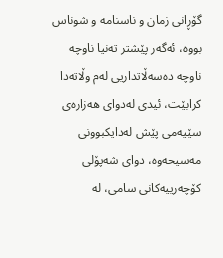گۆڕانی زمان و ناسنامە و شوناس بووە، ئەگەر پێشتر تەنیا ناوچە ناوچە دەسەڵاتداریی لەم وڵاتەدا کرابێت، ئیدی لەدوای هەزارەی سێیەمی پێش لەدایکبوونی مەسیحەوە، دوای شەپۆلی کۆچەرییەکانی سامی، لە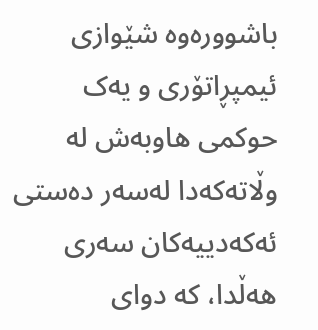باشوورەوە شێوازی ئیمپڕاتۆری و یەک حوکمی هاوبەش لە وڵاتەکەدا لەسەر دەستی ئەکەدییەکان سەری هەڵدا، کە دوای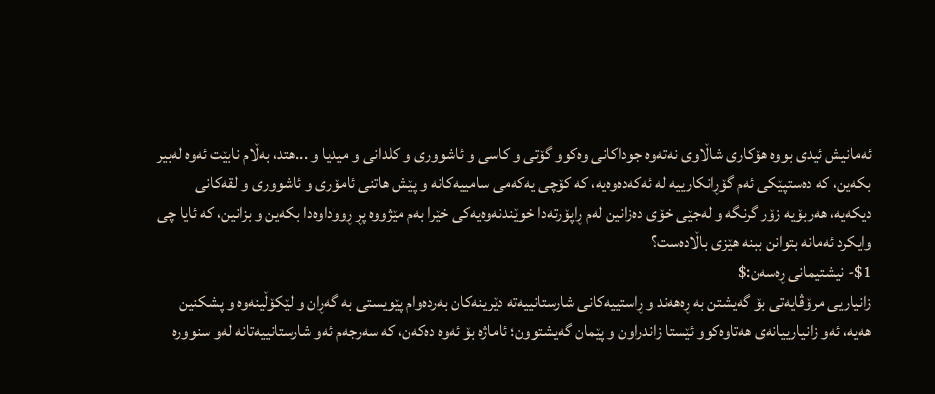ئەمانیش ئیدی بووە هۆکاری شاڵاوی نەتەوە جوداکانی وەکوو گۆتی و کاسی و ئاشووری و کلدانی و میدیا و ...هتد، بەڵام نابێت ئەوە لەبیر بکەین، کە دەستپێکی ئەم گۆڕانکارییە لە ئەکەدەوەیە، کە کۆچی یەکەمی سامییەکانە و پێش هاتنی ئامۆری و ئاشووری و لقەکانی دیکەیە، هەربۆیە زۆر گرنگە و لەجێی خۆی دەزانین لەم ڕاپۆرتەدا خوێندنەوەیەکی خێرا بەم مێژووە پڕ ڕووداوەدا بکەین و بزانین، کە ئایا چی وایکرد ئەمانە بتوانن ببنە هێزی باڵادەست؟
$1- نیشتیمانی ڕەسەن:$
زانیاریی مرۆڤایەتی بۆ گەیشتن بە ڕەهەند و ڕاستییەکانی شارستانییەتە دێرینەکان بەردەوام پێویستی بە گەڕان و لێکۆڵینەوە و پشکنین هەیە، ئەو زانیارییانەی هەتاوەکوو ئێستا زاندراون و پێمان گەیشتوون؛ ئاماژە بۆ ئەوە دەکەن، کە سەرجەم ئەو شارستانییەتانە لەو سنوورە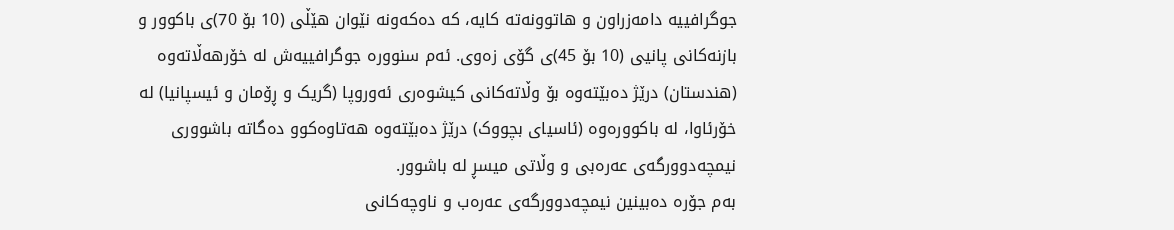جوگرافییە دامەزراون و هاتوونەتە کایە، کە دەکەونە نێوان هێڵی (10 بۆ 70)ی باکوور و بازنەکانی پانیی (10 بۆ 45)ی گۆی زەوی. ئەم سنوورە جوگرافییەش لە خۆرهەڵاتەوە (هندستان) درێژ دەبێتەوە بۆ وڵاتەکانی کیشوەری ئەوروپا (گریک و ڕۆمان و ئیسپانیا) لە خۆرئاوا، لە باکوورەوە (ئاسیای بچووک) درێژ دەبێتەوە هەتاوەکوو دەگاتە باشووری نیمچەدوورگەی عەرەبی و وڵاتی میسڕ لە باشوور.
بەم جۆرە دەبینین نیمچەدوورگەی عەرەب و ناوچەکانی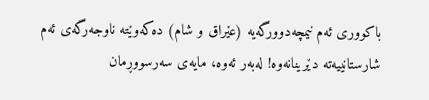باکووری ئەم نیمچەدوورگەیە (عێراق و شام) دەکەوێتە ناوجەرگەی ئەم شارستانییەتە دێرینانەوە! لەبەر ئەوە، مایەی سەرسووڕمان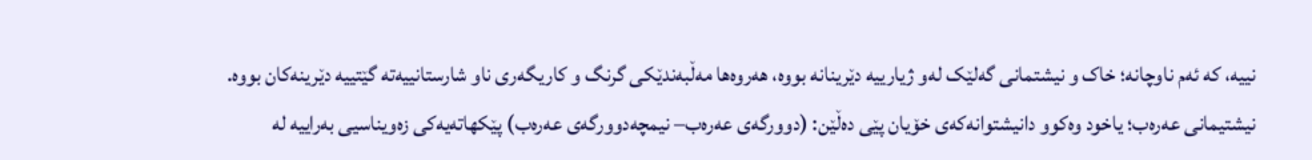نییە، کە ئەم ناوچانە؛ خاک و نیشتمانی گەلێک لەو ژیارییە دێرینانە بووە، هەروەها مەڵبەندێکی گرنگ و کاریگەری ناو شارستانییەتە گێتییە دێرینەکان بووە.
نیشتیمانی عەرەب؛ یاخود وەکوو دانیشتوانەکەی خۆیان پێی دەڵێن: (دوورگەی عەرەب– نیمچەدوورگەی عەرەب) پێکهاتەیەکی زەویناسیی بەراییە لە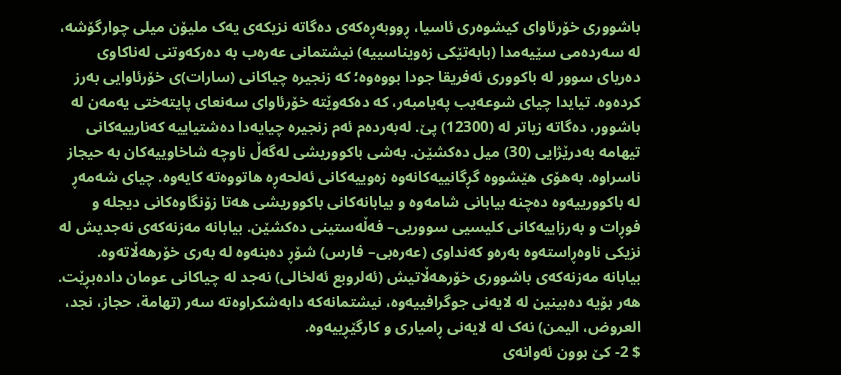باشووری خۆرئاوای کیشوەری ئاسیا، ڕووبەڕەکەی دەگاتە نزیکەی یەک ملیۆن میلی چوارگۆشە، لە سەردەمی سێیەمدا (بابەتێکی زەویناسییە) نیشتمانی عەرەب بە دەرکەوتنی لەناکاوی دەریای سوور لە باکووری ئەفریقا جودا بووەوە؛ کە زنجیرە چیاکانی (سارات)ی خۆرئاوایی بەرز کردەوە. تیایدا چیای شوعەیب پەیامبەر، کە دەکەوێتە خۆرئاوای سەنعای پایتەختی یەمەن لە باشوور، دەگاتە زیاتر لە (12300) پێ. لەبەردەم ئەم زنجیرە چیایەدا دەشتیاییە کەنارییەکانی تیهامە بەدرێژایی (30) میل دەکشێن. بەشی باکووریشی لەگەڵ ناوچە شاخاوییەکان بە حیجاز ناسراوە. بەهۆی هێشووە گڕگانییەکانەوە زەوییەکانی ئەلحەڕە هاتووەتە کایەوە. چیای شەمەڕ لە باکوورییەوە دەچنە بیابانی شامەوە و بیابانەکانی باکووریشی هەتا زۆنگاوەکانی دیجلە و فوڕات و بەرزاییەکانی کلیسیی سووریی– فەڵەستینی دەکشێن. بیابانە مەزنەکەی نەجدیش لە نزیکی ناوەڕاستەوە بەرەو کەنداوی (عەرەبی– فارس) شۆڕ دەبنەوە لە بەری خۆرهەڵاتەوە. بیابانە مەزنەکەی باشووری خۆرهەڵاتیش (ئەلروبع ئەلخالی) نەجد لە چیاکانی عومان دادەبڕێت. هەر بۆیە دەبینین لە لایەنی جوگرافییەوە، نیشتمانەکە دابەشکراوەتە سەر (تهامة، حجاز، نجد، العروض، الیمن) نەک لە لایەنی ڕامیاری و کارگێڕییەوە.
$ 2- کێ بوون ئەوانەی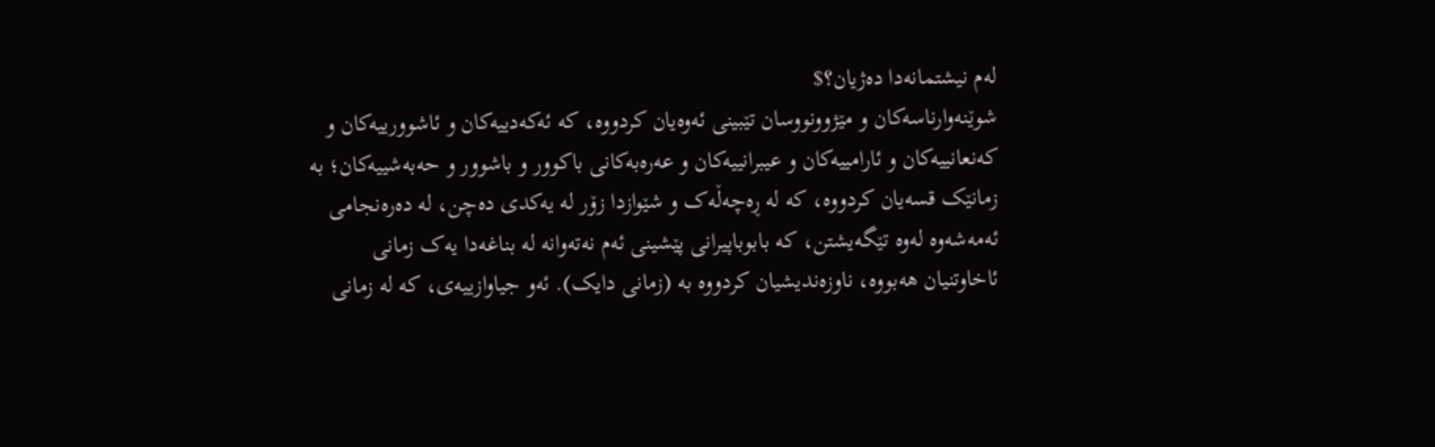لەم نیشتمانەدا دەژیان؟$
شوێنەوارناسەکان و مێژوونووسان تێبینی ئەوەیان کردووە، کە ئەکەدییەکان و ئاشوورییەکان و کەنعانییەکان و ئارامییەکان و عیبرانییەکان و عەرەبەکانی باکوور و باشوور و حەبەشییەکان؛ بە زمانێک قسەیان کردووە، کە لە ڕەچەڵەک و شێوازدا زۆر لە یەکدی دەچن، لە دەرەنجامی ئەمەشەوە لەوە تێگەیشتن، کە بابوباپیرانی پێشینی ئەم نەتەوانە لە بناغەدا یەک زمانی ئاخاوتنیان هەبووە، ناوزەندیشیان کردووە بە (زمانی دایک). ئەو جیاوازییەی، کە لە زمانی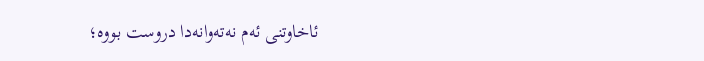ئاخاوتنی ئەم نەتەوانەدا دروست بووە؛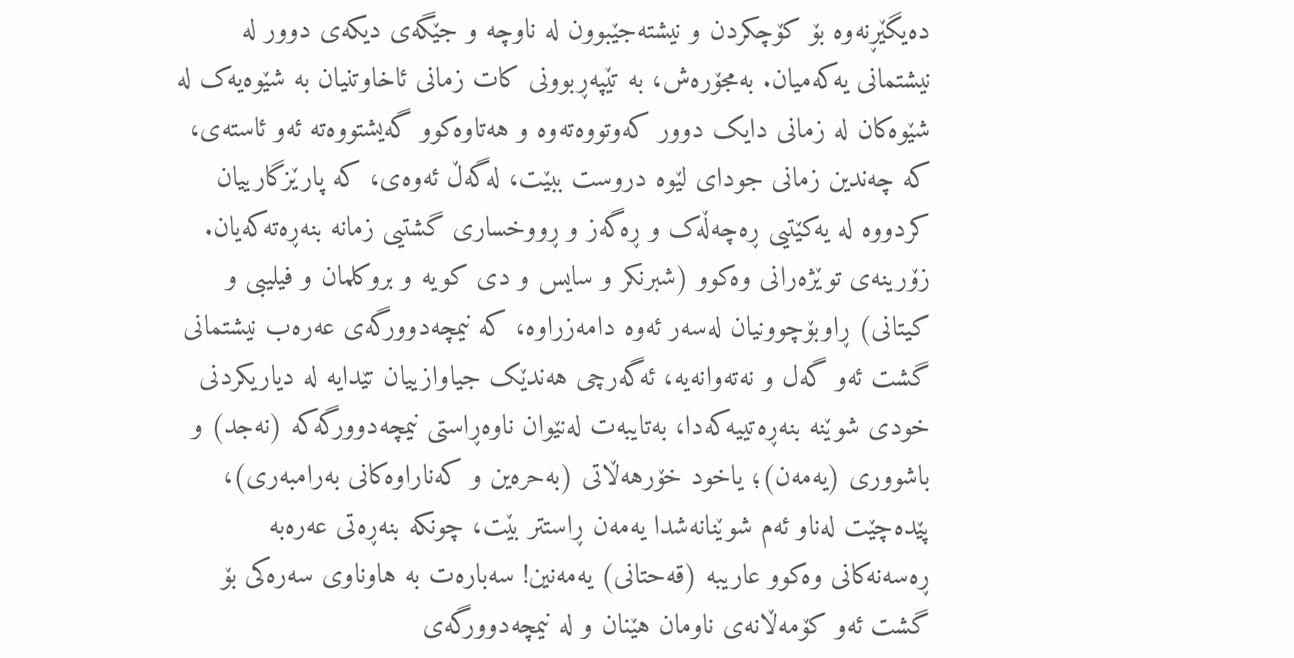دەیگێڕنەوە بۆ کۆچکردن و نیشتەجێبوون لە ناوچە و جێگەی دیکەی دوور لە نیشتمانی یەکەمیان. بەمجۆرەش، بە تێپەڕبوونی کات زمانی ئاخاوتنیان بە شێوەیەک لە شێوەکان لە زمانی دایک دوور کەوتووەتەوە و هەتاوەکوو گەیشتووەتە ئەو ئاستەی، کە چەندین زمانی جودای لێوە دروست ببێت، لەگەڵ ئەوەی، کە پارێزگارییان کردووە لە یەکێتیی ڕەچەڵەک و ڕەگەز و ڕووخساری گشتیی زمانە بنەڕەتەکەیان.
زۆرینەی توێژەرانی وەکوو (شبرنکر و سایس و دی کویە و بروکلمان و فیلیبی و کیتانی) ڕاوبۆچوونیان لەسەر ئەوە دامەزراوە، کە نیمچەدوورگەی عەرەب نیشتمانی گشت ئەو گەل و نەتەوانەیە، ئەگەرچی هەندێک جیاوازییان تێدایە لە دیاریکردنی خودی شوێنە بنەڕەتییەکەدا، بەتایبەت لەنێوان ناوەڕاستی نیمچەدوورگەکە (نەجد) و باشووری (یەمەن)؛ یاخود خۆرهەڵاتی (بەحرەین و کەناراوەکانی بەرامبەری)، پێدەچێت لەناو ئەم شوێنانەشدا یەمەن ڕاستتر بێت، چونکە بنەڕەتی عەرەبە ڕەسەنەکانی وەکوو عاریبە (قەحتانی) یەمەنین! سەبارەت بە هاوناوی سەرەکی بۆ گشت ئەو کۆمەڵانەی ناومان هێنان و لە نیمچەدوورگەی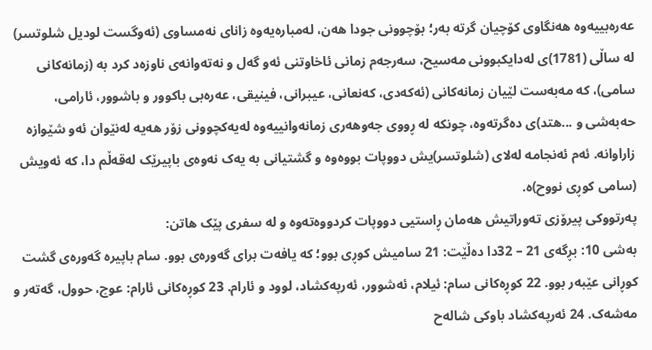عەرەبییەوە هەنگاوی کۆچیان گرتە بەر؛ بۆچوونی جودا هەن، لەمبارەیەوە زانای نەمساوی (ئەوگست لودیل شلوتسر) لە ساڵی (1781)ی لەدایکبوونی مەسیح، سەرجەم زمانی ئاخاوتنی ئەو گەل و نەتەوانەی ناوزەد کرد بە (زمانەکانی سامی)، کە مەبەست لێیان زمانەکانی (ئەکەدی، کەنعانی، عیبرانی، فینیقی، عەرەبی باکوور و باشوور، ئارامی، حەبەشی و ...هتد)ی دەگرتەوە، چونکە لە ڕووی جەوهەری زمانەوانییەوە لەیەکچوونی زۆر هەیە لەنێوان ئەو شێوازە زاراوانە. ئەم ئەنجامە لەلای (شلوتسر)یش دووپات بووەوە و گشتیانی بە یەک نەوەی باپیرێک لەقەڵم دا، کە ئەویش (سامی کوڕی نووح)ە.
پەرتووکی پیرۆزی تەوراتیش هەمان ڕاستیی دووپات کردووەتەوە و لە سفری پێک هاتن:
بەشی 10: بڕگەی 21 – 32دا دەڵێت: 21 سامیش کوڕی بوو؛ کە یافەت برای گەورەی بوو. سام باپیرە گەورەی گشت کوڕانی عێبەر بوو. 22 کوڕەکانی سام: ئیلام، ئەشوور، ئەرپەکشاد، لوود و ئارام. 23 کوڕەکانی ئارام: عوچ، حوول، گەتەر و مەشەک. 24 ئەرپەکشاد باوکی شالەح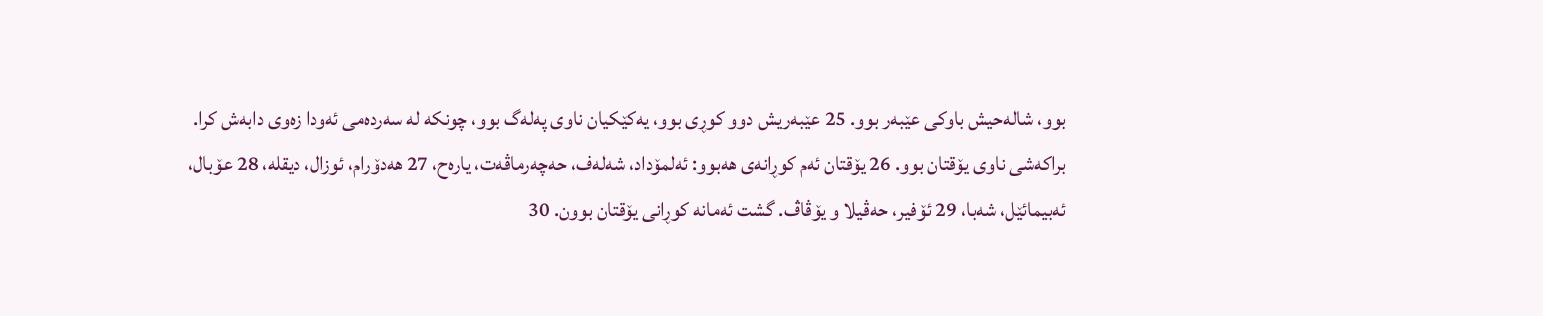بوو، شالەحیش باوکی عێبەر بوو. 25 عێبەریش دوو کوڕی بوو، یەکێکیان ناوی پەلەگ بوو، چونکە لە سەردەمی ئەودا زەوی دابەش کرا. براکەشی ناوی یۆقتان بوو. 26 یۆقتان ئەم کوڕانەی هەبوو: ئەلمۆداد، شەلەف، حەچەرماڤەت، يارەح، 27 هەدۆرام، ئوزال، دیقلە، 28 عۆبال، ئەبیمائێل، شەبا، 29 ئۆفیر، حەڤیلا و یۆڤاڤ. گشت ئەمانە کوڕانی یۆقتان بوون. 30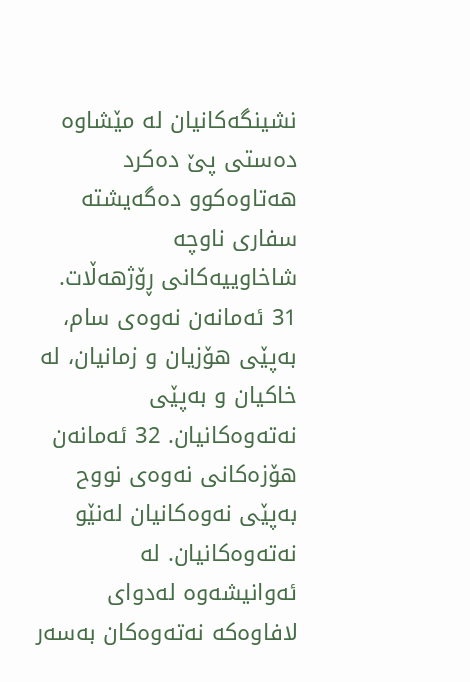نشینگەکانیان لە مێشاوە دەستی پێ دەکرد هەتاوەکوو دەگەیشتە سفاری ناوچە شاخاوییەکانی ڕۆژهەڵات. 31 ئەمانەن نەوەی سام، بەپێی هۆزیان و زمانیان، لە خاکیان و بەپێی نەتەوەکانیان. 32 ئەمانەن هۆزەکانی نەوەی نووح بەپێی نەوەکانیان لەنێو نەتەوەکانیان. لە ئەوانیشەوە لەدوای لافاوەکە نەتەوەکان بەسەر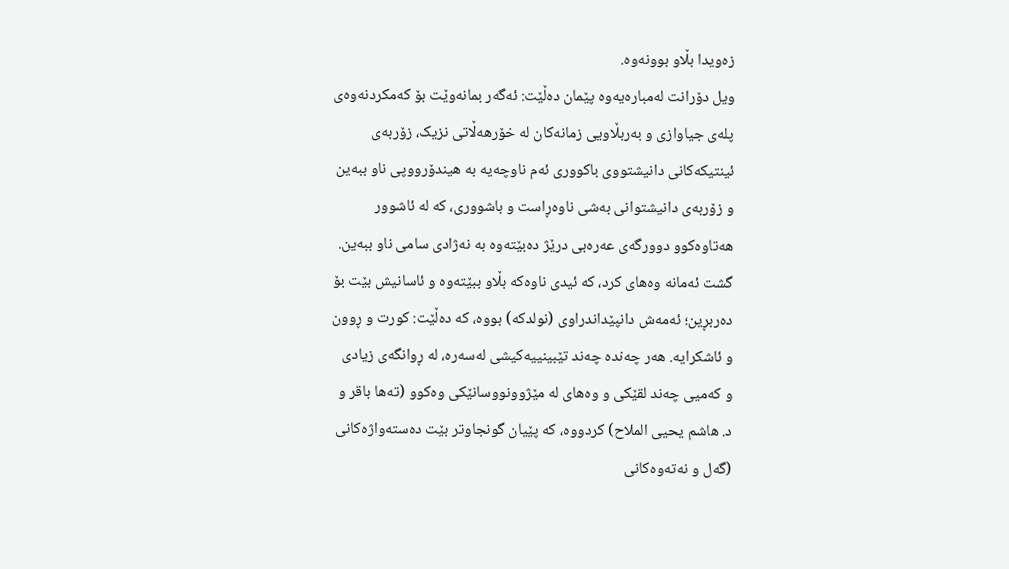زەویدا بڵاو بوونەوە.
ویل دۆرانت لەمبارەیەوە پێمان دەڵێت: ئەگەر بمانەوێت بۆ کەمکردنەوەی پلەی جیاوازی و بەربڵاویی زمانەکان لە خۆرهەڵاتی نزیک، زۆربەی ئینتیکەکانی دانیشتووی باکووری ئەم ناوچەیە بە هیندۆرووپی ناو ببەین و زۆربەی دانیشتوانی بەشی ناوەڕاست و باشووری، کە لە ئاشوور هەتاوەکوو دوورگەی عەرەبی درێژ دەبێتەوە بە نەژادی سامی ناو ببەین.
گشت ئەمانە وەهای کرد، کە ئیدی ناوەکە بڵاو ببێتەوە و ئاسانیش بێت بۆ دەربڕین؛ ئەمەش دانپێداندراوی (نولدکە) بووە، کە دەڵێت: کورت و ڕوون و ئاشکرایە. هەر چەندە چەند تێبینییەکیشی لەسەرە، لە ڕوانگەی زیادی و کەمیی چەند لقێکی و وەهای لە مێژوونووسانێکی وەکوو (تەها باقر و د. هاشم یحیی الملاح) کردووە، کە پێیان گونجاوتر بێت دەستەواژەکانی (گەل و نەتەوەکانی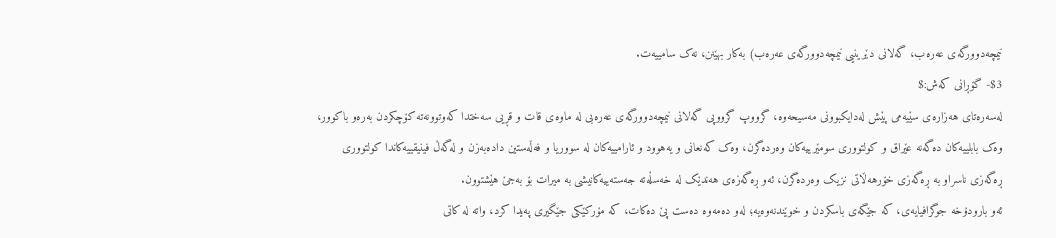نیمچەدوورگەی عەرەب، گەلانی دێرینیی نیمچەدوورگەی عەرەب) بەکار بهێنن، نەک سامییەت.
$3- گۆڕانی کەش:$
لەسەرەتای هەزارەی سێیەمی پێش لەدایکبوونی مەسیحەوە، گرووپ گرووپی گەلانی نیمچەدوورگەی عەرەبی لە ماوەی قات و قڕیی سەختدا کەوتوونەتە کۆچکردن بەرەو باکوور، وەک بابلییەکان دەگەنە عێراق و کولتووری سومێرییەکان وەردەگرن، وەک کەنعانی و یەهوود و ئارامییەکان لە سووریا و فەڵەستین دادەبەزن و لەگەڵ فینیقییەکاندا کولتووری ڕەگەزی ناسراو بە ڕەگەزی خۆرهەڵاتی نزیک وەردەگرن، ئەو ڕەگەزەی هەندێک لە خەسڵەتە جەستەییەکانیشی بە میرات بۆ بەجێ هێشتوون.
ئەو بارودۆخە جوگرافیایەی، کە جێگەی باسکردن و خوێندنەوەیە؛ لەو دەمەوە دەست پێ دەکات، کە مۆرکێکی جێگیری پەیدا کرد، واتە لە کاتی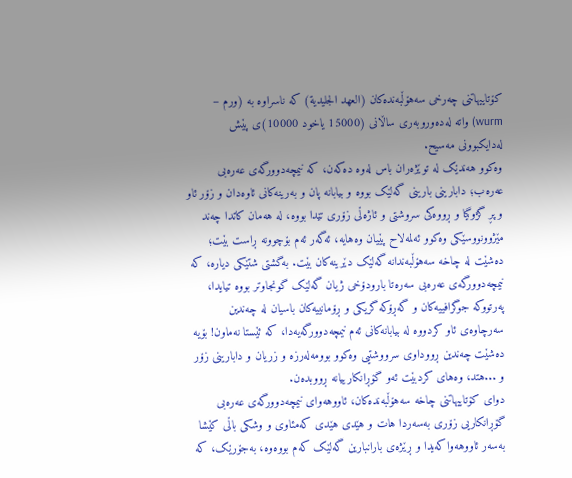کۆتاییهاتنی چەرخی سەهۆڵبەندەکان (العهد الجلیدیة) کە ناسراوە بە (ورم – wurm) واتە لەدەوروبەری ساڵانی (15000 یاخود 10000)ی پێش لەدایکبوونی مەسیح.
وەکوو هەندێک لە توێژەران باس لەوە دەکەن، کە نیمچەدوورگەی عەرەبی عەرەب؛ دابارینی بارینی گەلێک بووە و بیابانە پان و بەرینەکانی ئاوەدان و زۆر ئاو و پڕ گژوگیا و ڕووەکی سروشتی و ئاژەڵی زۆری تێدا بووە، لە هەمان کاتدا چەند مێژوونووسێکی وەکوو ئەلمەلاح پێیان وەهایە، ئەگەر ئەم بۆچوونە ڕاست بێت؛ دەشێت لە چاخە سەهۆڵبەندانە گەلێک دێرینەکان بێت. بەگشتی شتێکی دیارە، کە نیمچەدوورگەی عەرەبی سەرەتا بارودۆخی ژیان گەلێک گونجاوتر بووە تیایدا، پەرتووکە جوگرافییەکان و گەڕۆکە گریکی و ڕۆمانییەکان باسیان لە چەندین سەرچاوەی ئاو کردووە لە بیابانەکانی ئەم نیمچەدوورگەیەدا، کە ئێستا نەماون! بۆیە دەشێت چەندین ڕووداوی سرووشتیی وەکوو بوومەلەرزە و زریان و دابارینی زۆر و ...هتد، وەهای کردبێت ئەو گۆڕانکارییانە ڕووبدەن.
دوای کۆتاییهاتنی چاخە سەهۆڵبەندەکان، ئاووهەوای نیمچەدوورگەی عەرەبی گۆڕانکاریی زۆری بەسەردا هات و هێدی هێدی کەمئاوی و وشکی باڵی کێشا بەسەر ئاووهەواکەیدا و ڕێژەی بارانبارین گەلێک کەم بووەوە، بەجۆرێک، کە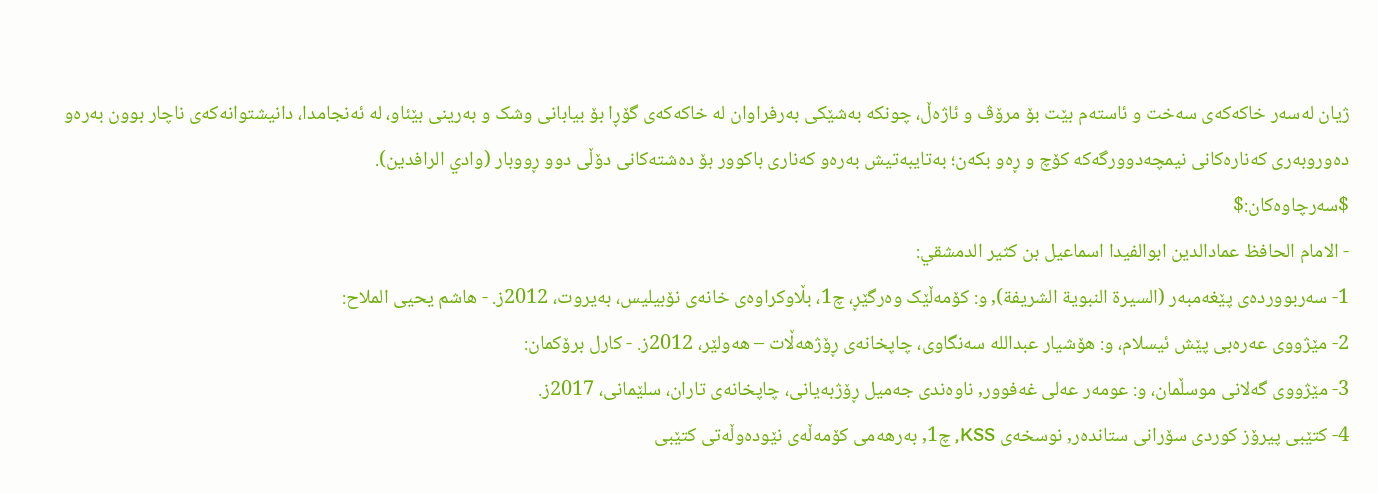ژیان لەسەر خاکەکەی سەخت و ئاستەم بێت بۆ مرۆڤ و ئاژەڵ، چونکە بەشێکی بەرفراوان لە خاکەکەی گۆڕا بۆ بیابانی وشک و بەرینی بێئاو، لە ئەنجامدا، دانیشتوانەکەی ناچار بوون بەرەو دەوروبەری کەنارەکانی نیمچەدوورگەکە کۆچ و ڕەو بکەن؛ بەتایبەتیش بەرەو کەناری باکوور بۆ دەشتەکانی دۆڵی دوو ڕووبار (وادي الرافدین).
$سەرچاوەکان:$
- الامام الحافظ عمادالدین ابوالفیدا اسماعیل بن کثیر الدمشقي:
1- سەربووردەی پێغەمبەر (السیرة النبویة الشریفة), و: کۆمەڵێک وەرگێڕ، چ1، بڵاوکراوەی خانەی نۆبیلیس، بەیروت، 2012ز. - هاشم یحیی الملاح:
2- مێژووی عەرەبی پێش ئیسلام، و: هۆشیار عبدالله سەنگاوی، چاپخانەی ڕۆژهەڵات – هەولێر، 2012ز. - کارل برۆکمان:
3- مێژووی گەلانی موسڵمان، و: عومەر عەلی غەفوور, ناوەندی جەمیل ڕۆژبەیانی، چاپخانەی تاران، سلێمانی، 2017ز.
4- کتێبی پیرۆز کوردی سۆرانی ستاندەر, نوسخەی KSS, چ1, بەرهەمی کۆمەڵەی نێودەوڵەتی کتێبی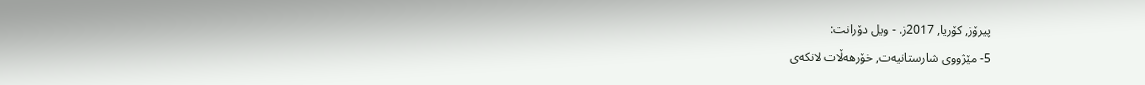پیرۆز, کۆریا, 2017ز. - ویل دۆرانت:
5- مێژووی شارستانیەت, خۆرهەڵات لانکەی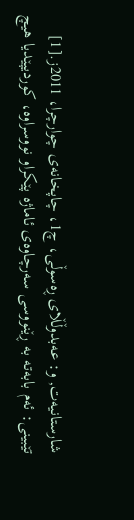شارستانیەت, و: عەبدوڵڵای ڕەسوڵی، چ1، چاپخانەی چوارچرا، 2011ز.[1]
تێبینی: ئەم بابەتە بە ڕێنووسی سەرچاوەی ئاماژە پێکراو نووسراوە، کوردیپێدیا هیچ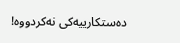دەستکارییەکی نەکردووە!